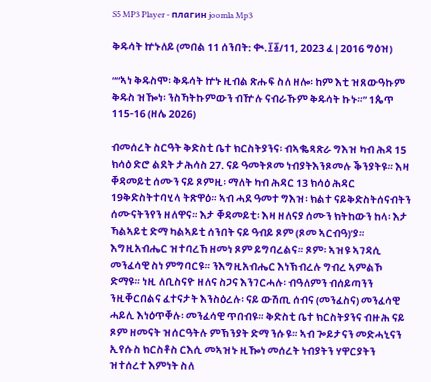S5 MP3 Player - плагин joomla Mp3

ቅዱሳት ኵኑለይ (መበል 11 ሰንበት: ቊ.፲፩/11, 2023 ፈ | 2016 ግዕዝ)

““ኣነ ቅዱስሞ፡ ቅዱሳት ኵኑ ዚብል ጽሑፍ ስለ ዘሎ፡ ከም እቲ ዝጸውዓኩም ቅዱስ ዝዀነ፡ ንስኻትኩምውን ብዅሉ ናብራኹም ቅዱሳት ኩኑ።” 1ጴጥ 115-16 (ዘሌ 2026)

ብመሰረት ስርዓት ቅድስቲ ቤተ ክርስትያንና፡ ብኣቈጻጽራ ግእዝ ካብ ሕዳ 15 ክሳዕ ድሮ ልደት ታሕሳስ 27. ናይ ዓመትጾመ ነብያትእንጾመሉ ቕንያትዩ። እዛ ቐዳመይቲ ሰሙን ናይ ጾምዚ፡ ማለት ካብ ሕዳር 13 ክሳዕ ሕዳር 19ቅድስትተባሂላ ትጽዋዕ። ኣብ ሓደ ዓመተ ግእዝ፡ ክልተ ናይቅድስትሰናብትን ሰሙናትንየን ዘለዋና። እታ ቐዳመይቲ፡ እዛ ዘለናያ ሰሙን ክትከውን ከላ፡ እታ ኻልኣይቲ ድማ ካልኣይቲ ሰንበት ናይ ዓብይ ጾም (ጾመ ኣርብዓ)’ያ። እግዚአብሔር ዝተባረኸ ዘመነ ጾም ይግባረልና። ጾም፡ ኣዝዩ ኣገዳሲ መንፈሳዊ ስነ ምግባርዩ። ንእግዚአብሔር እነኽብረሉ ግብረ ኣምልኾ ድማዩ። ነዚ ለቢስናዮ ዘለና ስጋና እንገርሓሉ፡ ብዓለምን ብሰይጣንን ንዚቐርበልና ፈተናታት እንስዕረሉ፡ ናይ ውሽጢ ሰብና (መንፈስና) መንፈሳዊ ሓይሊ እነዕጥቐሉ፡ መንፈሳዊ ጥበብዩ። ቅድስቲ ቤተ ክርስትያንና ብዙሕ ናይ ጾም ዘመናት ዝሰርዓትሉ ምኽንያት ድማ ንሱዩ። ኣብ ጐይታናን መድሓኒናን ኢየሱስ ክርስቶስ ርእሲ መኣዝኑ ዚዀነ መሰረት ነብያትን ሃዋርያትን ዝተሰረተ እምነት ስለ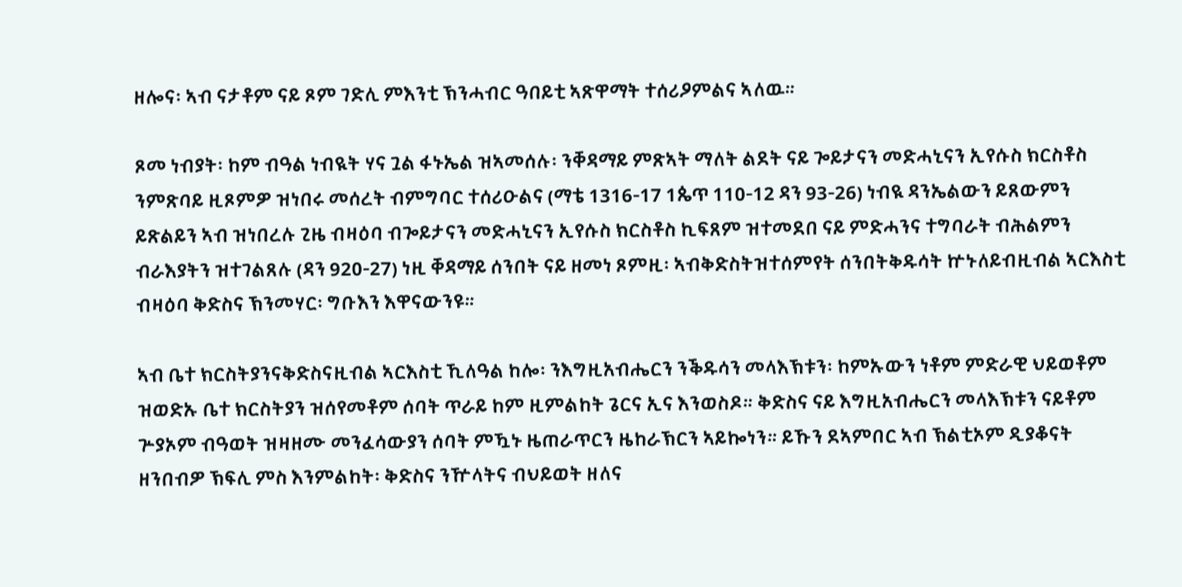ዘሎና፡ ኣብ ናታቶም ናይ ጾም ገድሊ ምእንቲ ኽንሓብር ዓበይቲ ኣጽዋማት ተሰሪዖምልና ኣለዉ።

ጾመ ነብያት፡ ከም ብዓል ነብዪት ሃና ጓል ፋኑኤል ዝኣመሰሉ፡ ንቐዳማይ ምጽኣት ማለት ልደት ናይ ጐይታናን መድሓኒናን ኢየሱስ ክርስቶስ ንምጽባይ ዚጾምዎ ዝነበሩ መሰረት ብምግባር ተሰሪዑልና (ማቴ 1316-17 1ጴጥ 110-12 ዳን 93-26) ነብዪ ዳንኤልውን ይጸውምን ይጽልይን ኣብ ዝነበረሉ ጊዜ ብዛዕባ ብጐይታናን መድሓኒናን ኢየሱስ ክርስቶስ ኪፍጸም ዝተመደበ ናይ ምድሓንና ተግባራት ብሕልምን ብራእያትን ዝተገልጸሉ (ዳን 920-27) ነዚ ቐዳማይ ሰንበት ናይ ዘመነ ጾምዚ፡ ኣብቅድስትዝተሰምየት ሰንበትቅዱሳት ኵኑለይብዚብል ኣርእስቲ ብዛዕባ ቅድስና ኽንመሃር፡ ግቡእን እዋናውንዩ።

ኣብ ቤተ ክርስትያንናቅድስናዚብል ኣርእስቲ ኺለዓል ከሎ፡ ንእግዚአብሔርን ንቕዱሳን መላእኽቱን፡ ከምኡውን ነቶም ምድራዊ ህይወቶም ዝወድኡ ቤተ ክርስትያን ዝሰየመቶም ሰባት ጥራይ ከም ዚምልከት ጌርና ኢና እንወስዶ። ቅድስና ናይ እግዚአብሔርን መላእኽቱን ናይቶም ጕያኦም ብዓወት ዝዛዘሙ መንፈሳውያን ሰባት ምዃኑ ዜጠራጥርን ዜከራኽርን ኣይኰነን። ይኹን ደኣምበር ኣብ ኽልቲኦም ዲያቆናት ዘንበብዎ ኽፍሊ ምስ እንምልከት፡ ቅድስና ንዅላትና ብህይወት ዘለና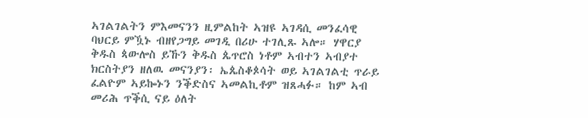ኣገልገልትን ምእመናንን ዚምልከት ኣዝዩ ኣገዳሲ መንፈሳዊ ባህርይ ምዃኑ ብዘየጋግይ መገዲ በሪሁ ተገሊጹ ኣሎ። ሃዋርያ ቅዱስ ጳውሎስ ይኹን ቅዱስ ጴጥሮስ ነቶም ኣብተን ኣብያተ ክርስትያን ዘለዉ መናንያን፡ ኤጴስቆጶሳት ወይ ኣገልገልቲ ጥራይ ፈልዮም ኣይኰኑን ንቕድስና ኣመልኪቶም ዝጸሓፉ። ከም ኣብ መሪሕ ጥቕሲ ናይ ዕለት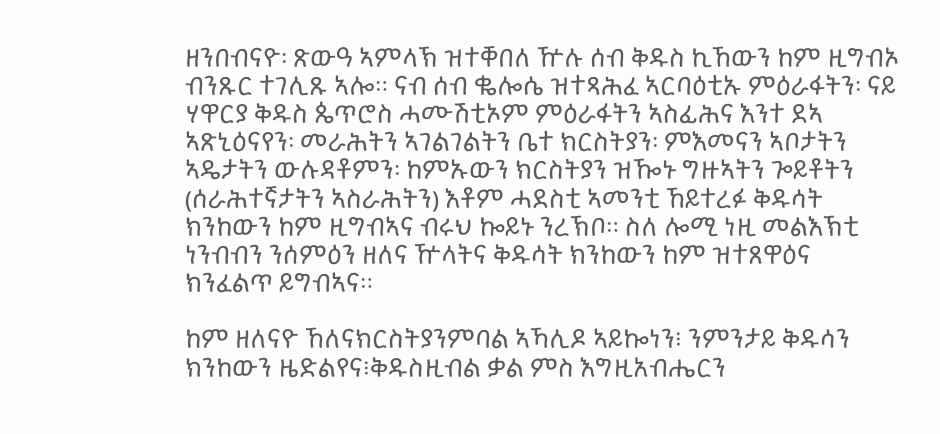ዘንበብናዮ፡ ጽውዓ ኣምላኽ ዝተቐበለ ዅሉ ሰብ ቅዱስ ኪኸውን ከም ዚግብኦ ብንጹር ተገሊጹ ኣሎ። ናብ ሰብ ቈሎሴ ዝተጻሕፈ ኣርባዕቲኡ ምዕራፋትን፡ ናይ ሃዋርያ ቅዱስ ጴጥሮስ ሓሙሽቲኦም ምዕራፋትን ኣስፊሕና እንተ ደኣ ኣጽኒዕናየን፡ መራሕትን ኣገልገልትን ቤተ ክርስትያን፡ ምእመናን ኣቦታትን ኣዴታትን ውሉዳቶምን፡ ከምኡውን ክርስትያን ዝዀኑ ግዙኣትን ጐይቶትን (ሰራሕተኛታትን ኣስራሕትን) እቶም ሓደስቲ ኣመንቲ ኸይተረፉ ቅዱሳት ክንከውን ከም ዚግብኣና ብሩህ ኰይኑ ንረኽቦ። ስለ ሎሚ ነዚ መልእኽቲ ነንብብን ንሰምዕን ዘለና ዅላትና ቅዱሳት ክንከውን ከም ዝተጸዋዕና ክንፈልጥ ይግብኣና።

ከም ዘለናዮ ኸለናክርስትያንምባል ኣኻሊዶ ኣይኰነን፧ ንምንታይ ቅዱሳን ክንከውን ዜድልየና፧ቅዱስዚብል ቃል ምስ እግዚአብሔርን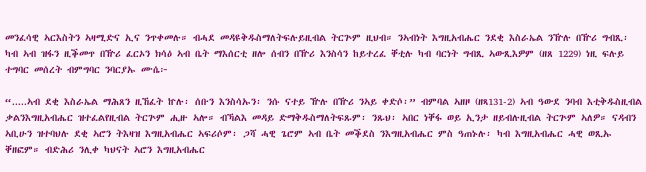መንፈሳዊ ኣርእስትን ኣዛሚድና ኢና ንጥቀመሉ። ብሓደ መዳዩቅዱስማለትፍሉይዚብል ትርጕም ዚህብ። ንኣብነት እግዚአብሔር ንደቂ እስራኤል ንዅሉ በዅሪ ግብጺ፡ ካብ ኣብ ዝፋን ዚቕመጥ በዅሪ ፈርኦን ክሳዕ ኣብ ቤት ማእሰርቲ ዘሎ ሰብን በዅሪ እንስሳን ከይተረፈ ቐቲሉ ካብ ባርነት ግብጺ ኣውጺእዎም (ዘጸ 1229) ነዚ ፍሉይ ተግባር መሰረት ብምግባር ንባርያኡ ሙሴ፦

“.....ኣብ ደቂ እስራኤል ማሕጸን ዚኸፈት ኵሉ፡ ሰቡን እንስሳኡን፡ ንሱ ናተይ ዅሉ በዅሪ ንኣይ ቀድሶ፡” ብምባል ኣዘዞ (ዘጻ131-2) ኣብ ዓውደ ንባብ እቲቅዱስዚብል ቃልንእግዚአብሔር ዝተፈልየዚብል ትርጕም ሒዙ ኣሎ። ብኻልእ መዳይ ድማቅዱስማለትፍጹም፡ ንጹህ፡ ኣበር ነቐፋ ወይ ኢንታ ዘይብሉዚብል ትርጕም ኣለዎ። ናዳብን ኣቢሁን ዝተባህሉ ደቂ ኣሮን ትእዛዝ እግዚአብሔር ኣፍሪሶም፡ ጋሻ ሓዊ ጌሮም ኣብ ቤት መቕደስ ንእግዚአብሔር ምስ ዓጠኑሉ፡ ካብ እግዚአብሔር ሓዊ ወጺኡ ቐዘፎም። ብድሕሪ ንሊቀ ካህናት ኣሮን እግዚአብሔር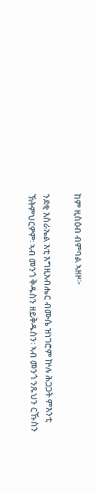ከም ዚስዕብ ብምባል ኣዘዞ፦

ንደቂ እስራኤል እቲ እግዚአብሔር ብሙሴ ዝነገሮም ኵሉ ሕጋጋት ምእንቲ ኽትምህርዎም፡ ኣብ መንጎ ቅዱስን ዘይቅዱስን፡ ኣብ መንጎ ንጹህን ርኹስን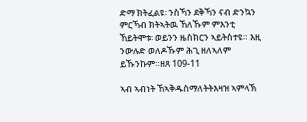ድማ ክትፈልዩ፡ ንስኻን ደቅኻን ናብ ድንኳን ምርኻብ ክትኣትዉ ኸለኹም ምእንቲ ኸይትሞቱ፡ ወይንን ዜስክርን ኣይትስተዩ። እዚ ንውሉድ ወለዶኹም ሕጊ ዘለኣለም ይኹንኩም።ዘጸ 109-11

ኣብ ኣብነት ኸኣቅዱስማለትትእዛዝ ኣምላኽ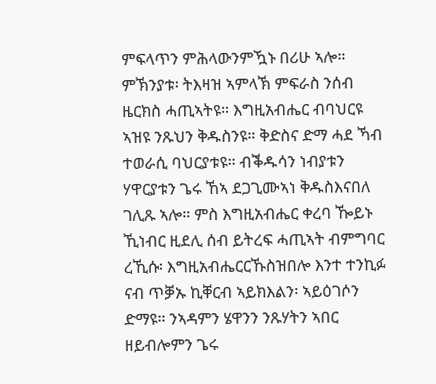ምፍላጥን ምሕላውንምዃኑ በሪሁ ኣሎ። ምኽንያቱ፡ ትእዛዝ ኣምላኽ ምፍራስ ንሰብ ዜርክስ ሓጢኣትዩ። እግዚአብሔር ብባህርዩ ኣዝዩ ንጹህን ቅዱስንዩ። ቅድስና ድማ ሓደ ኻብ ተወራሲ ባህርያቱዩ። ብቕዱሳን ነብያቱን ሃዋርያቱን ጌሩ ኸኣ ደጋጊሙኣነ ቅዱስእናበለ ገሊጹ ኣሎ። ምስ እግዚአብሔር ቀረባ ዀይኑ ኺነብር ዚደሊ ሰብ ይትረፍ ሓጢኣት ብምግባር ረኺሱ፡ እግዚአብሔርርኹስዝበሎ እንተ ተንኪፉ ናብ ጥቓኡ ኪቐርብ ኣይክእልን፡ ኣይዕገሶን ድማዩ። ንኣዳምን ሄዋንን ንጹሃትን ኣበር ዘይብሎምን ጌሩ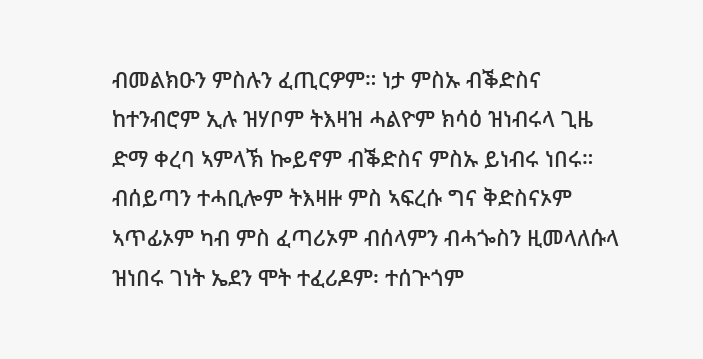ብመልክዑን ምስሉን ፈጢርዎም። ነታ ምስኡ ብቕድስና ከተንብሮም ኢሉ ዝሃቦም ትእዛዝ ሓልዮም ክሳዕ ዝነብሩላ ጊዜ ድማ ቀረባ ኣምላኽ ኰይኖም ብቕድስና ምስኡ ይነብሩ ነበሩ። ብሰይጣን ተሓቢሎም ትእዛዙ ምስ ኣፍረሱ ግና ቅድስናኦም ኣጥፊኦም ካብ ምስ ፈጣሪኦም ብሰላምን ብሓጐስን ዚመላለሱላ ዝነበሩ ገነት ኤደን ሞት ተፈሪዶም፡ ተሰጕጎም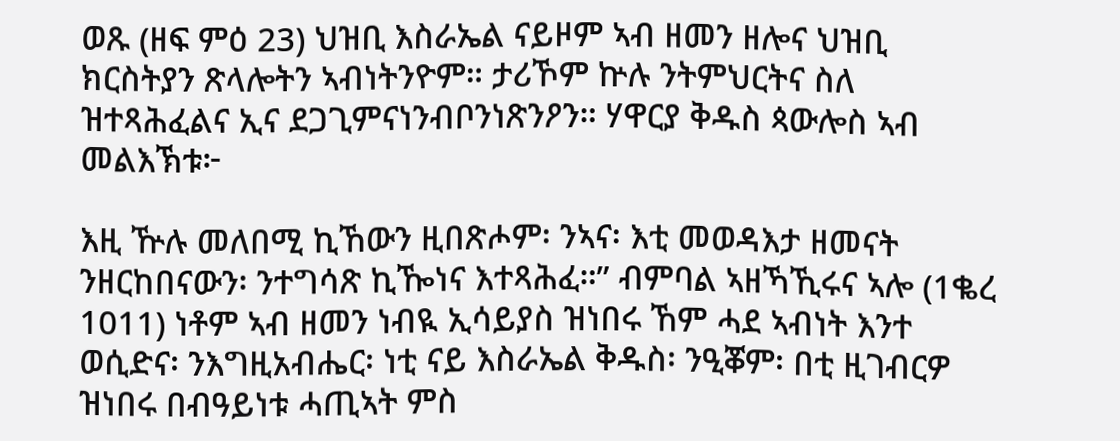ወጹ (ዘፍ ምዕ 23) ህዝቢ እስራኤል ናይዞም ኣብ ዘመን ዘሎና ህዝቢ ክርስትያን ጽላሎትን ኣብነትንዮም። ታሪኾም ኵሉ ንትምህርትና ስለ ዝተጻሕፈልና ኢና ደጋጊምናነንብቦንነጽንዖን። ሃዋርያ ቅዱስ ጳውሎስ ኣብ መልእኽቱ፦

እዚ ዅሉ መለበሚ ኪኸውን ዚበጽሖም፡ ንኣና፡ እቲ መወዳእታ ዘመናት ንዘርከበናውን፡ ንተግሳጽ ኪዀነና እተጻሕፈ።” ብምባል ኣዘኻኺሩና ኣሎ (1ቈረ 1011) ነቶም ኣብ ዘመን ነብዪ ኢሳይያስ ዝነበሩ ኸም ሓደ ኣብነት እንተ ወሲድና፡ ንእግዚአብሔር፡ ነቲ ናይ እስራኤል ቅዱስ፡ ንዒቖም፡ በቲ ዚገብርዎ ዝነበሩ በብዓይነቱ ሓጢኣት ምስ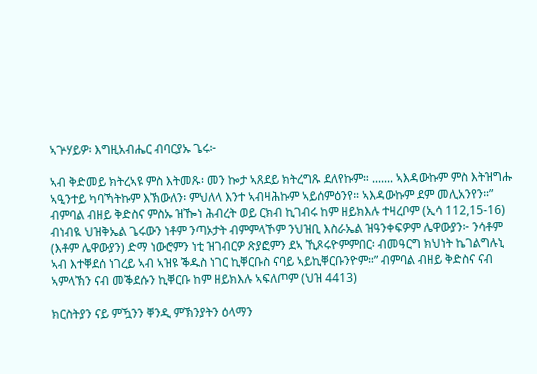ኣጕሃይዎ፡ እግዚአብሔር ብባርያኡ ጌሩ፦

ኣብ ቅድመይ ክትረኣዩ ምስ እትመጹ፡ መን ኰታ ኣጸደይ ክትረግጹ ደለየኩም። ....... ኣእዳውኩም ምስ እትዝግሑ ኣዒንተይ ካባኻትኩም እኽውለን፡ ምህለላ እንተ ኣብዛሕኩም ኣይሰምዕንየ። ኣእዳውኩም ደም መሊአንየን።” ብምባል ብዘይ ቅድስና ምስኡ ዝዀነ ሕብረት ወይ ርክብ ኪገብሩ ከም ዘይክእሉ ተዛረቦም (ኢሳ 112,15-16) ብነብዪ ህዝቅኤል ጌሩውን ነቶም ንጣኦታት ብምምላኾም ንህዝቢ እስራኤል ዝዓንቀፍዎም ሌዋውያን፦ ንሳቶም (እቶም ሌዋውያን) ድማ ነውሮምን ነቲ ዝገብርዎ ጽያፎምን ደኣ ኺጾሩዮምምበር፡ ብመዓርግ ክህነት ኬገልግሉኒ ኣብ እተቐደሰ ነገረይ ኣብ ኣዝዩ ቕዱስ ነገር ኪቐርቡስ ናባይ ኣይኪቐርቡንዮም።” ብምባል ብዘይ ቅድስና ናብ ኣምላኽን ናብ መቕደሱን ኪቐርቡ ከም ዘይክእሉ ኣፍለጦም (ህዝ 4413)

ክርስትያን ናይ ምዃንን ቐንዲ ምኽንያትን ዕላማን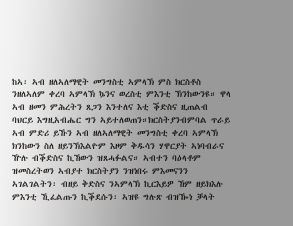ከኣ፡ ኣብ ዘለኣለማዊት መንግስቲ ኣምላኽ ምስ ክርስቶስ ንዘለኣለም ቀረባ ኣምላኽ ኴንና ወረስቲ ምእንቲ ኽንከውንዩ። ዋላ ኣብ ዘመን ምሕረትን ጸጋን እንተለና እቲ ቕድስና ዚጠልብ ባህርይ እግዚአብሔር ግን ኣይተለወጠን።ክርስትያንብምባል ጥራይ ኣብ ምድሪ ይኹን ኣብ ዘለኣለማዊት መንግስቲ ቀረባ ኣምላኽ ክንከውን ስለ ዘይንኽእልዮም እዞም ቅዱሳን ሃዋርያት ኣነባብራና ዅሉ ብቕድስና ኪኸውን ዝጸሓፉልና። ኣብተን ባዕላቶም ዝመስረትወን ኣብያተ ክርስትያን ንዝነበሩ ምእመናንን ኣገልገልትን፡ ብዘይ ቅድስና ንኣምላኽ ኪርእይዎ ኸም ዘይክእሉ ምእንቲ ኺፈልጡን ኪቕደሱን፡ ኣዝዩ ግሉጽ ብዝዀነ ቓላት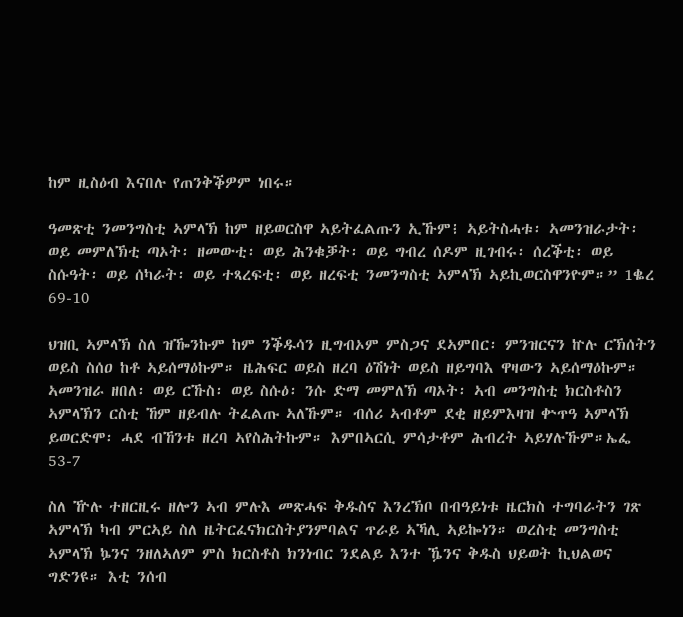ከም ዚስዕብ እናበሉ የጠንቅቕዎም ነበሩ።

ዓመጽቲ ንመንግስቲ ኣምላኽ ከም ዘይወርስዋ ኣይትፈልጡን ኢኹም፧ ኣይትስሓቱ፡ ኣመንዝራታት፡ ወይ መምለኽቲ ጣኦት፡ ዘመውቲ፡ ወይ ሕንቁቓት፡ ወይ ግብረ ሰዶም ዚገብሩ፡ ሰረቕቲ፡ ወይ ስሱዓት፡ ወይ ሰካራት፡ ወይ ተጻረፍቲ፡ ወይ ዘረፍቲ ንመንግስቲ ኣምላኽ ኣይኪወርስዋንዮም።” 1ቈረ 69-10

ህዝቢ ኣምላኽ ስለ ዝዀንኩም ከም ንቕዱሳን ዚግብኦም ምስጋና ደኣምበር፡ ምንዝርናን ኵሉ ርኽሰትን ወይስ ስሰዐ ከቶ ኣይሰማዕኩም። ዜሕፍር ወይስ ዘረባ ዕሽነት ወይስ ዘይግባእ ዋዛውን ኣይሰማዕኩም። ኣመንዝራ ዘበለ፡ ወይ ርኹስ፡ ወይ ስሱዕ፡ ንሱ ድማ መምለኽ ጣኦት፡ ኣብ መንግስቲ ክርስቶስን ኣምላኽን ርስቲ ኸም ዘይብሉ ትፈልጡ ኣለኹም። ብሰሪ ኣብቶም ደቂ ዘይምእዛዝ ቍጥዓ ኣምላኽ ይወርድሞ፡ ሓደ ብኸንቱ ዘረባ ኣየስሕትኩም። እምበኣርሲ ምሳታቶም ሕብረት ኣይሃሉኹም።ኤፌ 53-7

ስለ ዅሉ ተዘርዚሩ ዘሎን ኣብ ምሉእ መጽሓፍ ቅዱስና እንረኽቦ በብዓይነቱ ዜርክስ ተግባራትን ገጽ ኣምላኽ ካብ ምርኣይ ስለ ዜትርፈናክርስትያንምባልና ጥራይ ኣኻሊ ኣይኰነን። ወረስቲ መንግስቲ ኣምላኽ ኴንና ንዘለኣለም ምስ ክርስቶስ ክንነብር ንደልይ እንተ ዄንና ቅዱስ ህይወት ኪህልወና ግድንዩ። እቲ ንሰብ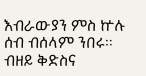እብራውያን ምስ ኵሉ ሰብ ብሰላም ንበሩ። ብዘይ ቅድስና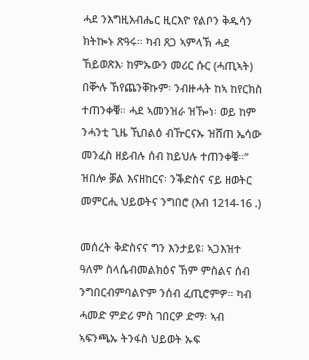ሓደ ንእግዚአብሔር ዚርእዮ የልቦን ቅዱሳን ክትኰኑ ጽዓሩ። ካብ ጸጋ ኣምላኽ ሓደ ኸይወጽእ፡ ከምኡውን መሪር ሱር (ሓጢኣት) በቝሉ ኸየጨንቐኩም፡ ንብዙሓት ከኣ ከየርክስ ተጠንቀቑ። ሓደ ኣመንዝራ ዝዀነ፡ ወይ ከም ንሓንቲ ጊዜ ኺበልዕ ብዅርናኡ ዝሸጠ ኤሳው መንፈስ ዘይብሉ ሰብ ከይህሉ ተጠንቀቑ።” ዝበሎ ቓል እናዘከርና፡ ንቕድስና ናይ ዘወትር መምርሒ ህይወትና ንግበሮ (እብ 1214-16 .)

መሰረት ቅድስናና ግን እንታይዩ፧ ኣጋእዝተ ዓለም ስላሴብመልክዕና ኸም ምስልና ሰብ ንግበርብምባልዮም ንሰብ ፈጢሮምዎ። ካብ ሓመድ ምድሪ ምስ ገበርዎ ድማ፡ ኣብ ኣፍንጫኡ ትንፋስ ህይወት ኡፍ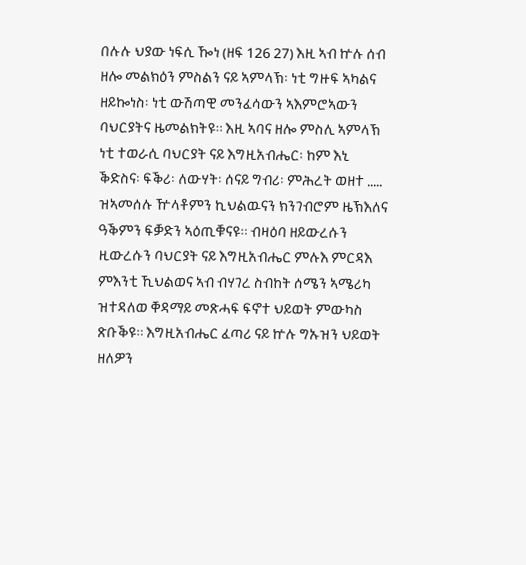በሉሉ ህያው ነፍሲ ዀነ (ዘፍ 126 27) እዚ ኣብ ኵሉ ሰብ ዘሎ መልክዕን ምስልን ናይ ኣምላኽ፡ ነቲ ግዙፍ ኣካልና ዘይኰነስ፡ ነቲ ውሽጣዊ መንፈሳውን ኣእምሮኣውን ባህርያትና ዜመልክትዩ። እዚ ኣባና ዘሎ ምስሊ ኣምላኽ ነቲ ተወራሲ ባህርያት ናይ እግዚአብሔር፡ ከም እኒ ቕድስና፡ ፍቕሪ፡ ለውሃት፡ ሰናይ ግብሪ፡ ምሕረት ወዘተ ..... ዝኣመሰሉ ዅላቶምን ኪህልዉናን ክንገብሮም ዜኽእለና ዓቕምን ፍቓድን ኣዕጢቑናዩ። ብዛዕባ ዘይውረሱን ዚውረሱን ባህርያት ናይ እግዚአብሔር ምሉእ ምርዳእ ምእንቲ ኺህልወና ኣብ ብሃገረ ስብከት ሰሜን ኣሜሪካ ዝተዳለወ ቐዳማይ መጽሓፍ ፍኖተ ህይወት ምውካስ ጽቡቕዩ። እግዚአብሔር ፈጣሪ ናይ ኵሉ ግኡዝን ህይወት ዘለዎን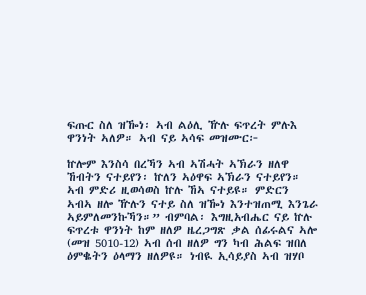ፍጡር ስለ ዝዀነ፡ ኣብ ልዕሊ ዅሉ ፍጥረት ምሉእ ዋንነት ኣለዎ። ኣብ ናይ ኣሳፍ መዝሙር፦

ኵሎም እንስሳ በረኻን ኣብ ኣሽሓት ኣኽራን ዘለዋ ኸብትን ናተይየን፡ ኵለን ኣዕዋፍ ኣኽራን ናተይየን። ኣብ ምድሪ ዚወሳወስ ኵሉ ኸኣ ናተይዩ። ምድርን ኣብኣ ዘሎ ዅሉን ናተይ ስለ ዝዀነ እንተዝጠሚ እንጌራ ኣይምለመንኩኻን።” ብምባል፡ እግዚአብሔር ናይ ኵሉ ፍጥረቱ ዋንነት ከም ዘለዎ ዜረጋግጽ ቃል ሰፊሩልና ኣሎ (መዝ 5010-12) ኣብ ሰብ ዘለዎ ግን ካብ ሕልፍ ዝበለ ዕምቈትን ዕላማን ዘለዎዩ። ነብዪ ኢሳይያስ ኣብ ዝሃቦ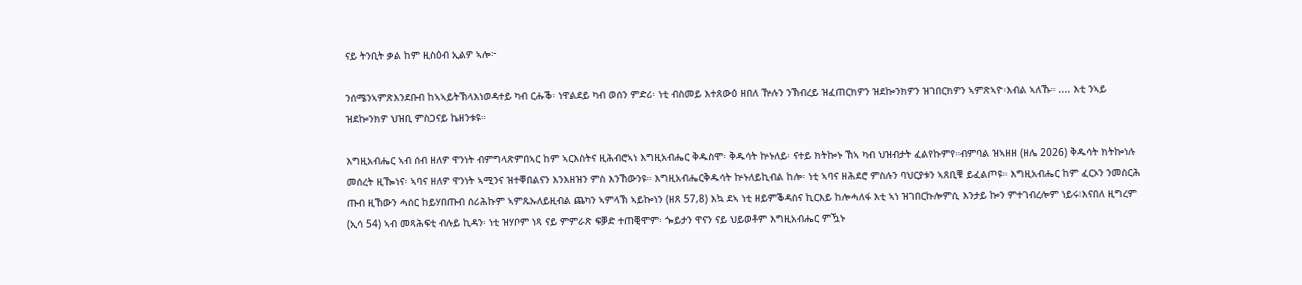ናይ ትንቢት ቃል ከም ዚስዕብ ኢልዎ ኣሎ፦

ንሰሜንኣምጽእንደቡብ ከኣኣይትኽላእነወዳተይ ካብ ርሑቕ፡ ነዋልደይ ካብ ወሰን ምድሪ፡ ነቲ ብስመይ እተጸውዕ ዘበለ ዅሉን ንኽብረይ ዝፈጠርክዎን ዝደኰንክዎን ዝገበርክዎን ኣምጽኣዮ፡እብል ኣለኹ። .... እቲ ንኣይ ዝደኰንክዎ ህዝቢ ምስጋናይ ኬዘንቱዩ።

እግዚአብሔር ኣብ ሰብ ዘለዎ ዋንነት ብምግላጽምበኣር ከም ኣርእስትና ዚሕብሮኣነ እግዚአብሔር ቅዱስሞ፡ ቅዱሳት ኵኑለይ፡ ናተይ ክትኰኑ ኸኣ ካብ ህዝብታት ፈልየኩምየ።ብምባል ዝኣዘዘ (ዘሌ 2026) ቅዱሳት ክትኰነሉ መሰረት ዚዀነና፡ ኣባና ዘለዎ ዋንነት ኣሚንና ዝተቐበልናን እንእዘዝን ምስ እንኸውንዩ። እግዚአብሔርቅዱሳት ኵኑለይኪብል ከሎ፡ ነቲ ኣባና ዘሕደሮ ምስሉን ባህርያቱን ኣጸቢቑ ይፈልጦዩ። እግዚአብሔር ከም ፈርኦን ንመስርሕ ጡብ ዚኸውን ሓሰር ከይሃበጡብ ሰሪሕኩም ኣምጹኡለይዚብል ጨካን ኣምላኽ ኣይኰነን (ዘጸ 57,8) እኳ ደኣ ነቲ ዘይምቕዳስና ኪርእይ ከሎሓለፋ እቲ ኣነ ዝገበርኩሎምሲ እንታይ ኰን ምተገብረሎም ነይሩ፧እናበለ ዚግረም (ኢሳ 54) ኣብ መጻሕፍቲ ብሉይ ኪዳን፡ ነቲ ዝሃቦም ነጻ ናይ ምምራጽ ፍቓድ ተጠቒሞም፡ ጐይታን ዋናን ናይ ህይወቶም እግዚአብሔር ምዃኑ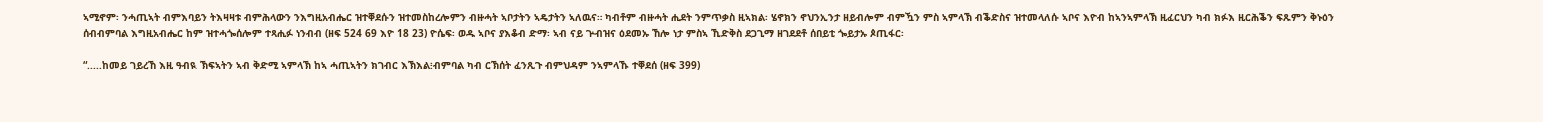ኣሚኖም፡ ንሓጢኣት ብምእባይን ትእዛዛቱ ብምሕላውን ንእግዚአብሔር ዝተቐደሱን ዝተመስከረሎምን ብዙሓት ኣቦታትን ኣዴታትን ኣለዉና። ካብቶም ብዙሓት ሒደት ንምጥቃስ ዚኣክል፡ ሄኖክን ኖህንኢንታ ዘይብሎም ብምዃን ምስ ኣምላኽ ብቕድስና ዝተመላለሱ ኣቦና እዮብ ከኣንኣምላኽ ዚፈርህን ካብ ክፉእ ዚርሕቕን ፍጹምን ቅኑዕን ሰብብምባል እግዚአብሔር ከም ዝተሓጐሰሎም ተጻሒፉ ነንብብ (ዘፍ 524 69 እዮ 18 23) ዮሴፍ፡ ወዱ ኣቦና ያእቆብ ድማ፡ ኣብ ናይ ጕብዝና ዕደመኡ ኸሎ ነታ ምስኣ ኺድቅስ ደጋጊማ ዘገደደቶ ሰበይቲ ጐይታኡ ጶጢፋር፡

“.....ከመይ ገይረኸ እዚ ዓብዪ ኽፍኣትን ኣብ ቅድሚ ኣምላኽ ከኣ ሓጢኣትን ክገብር እኽእል፧ብምባል ካብ ርኽሰት ፈንጺጉ ብምህዳም ንኣምላኹ ተቐደሰ (ዘፍ 399)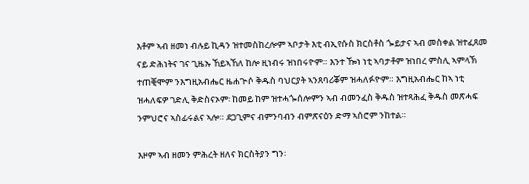እቶም ኣብ ዘመነ ብሉይ ኪዳን ዝተመስከረሎም ኣቦታት እቲ ብኢየሱስ ክርስቶስ ጐይታና ኣብ መስቀል ዝተፈጸመ ናይ ድሕነትና ገና ጊዜኡ ኸይኣኸለ ከሎ ዚነብሩ ዝነበሩዮም። እንተ ዀነ ነቲ ኣባታቶም ዝነበረ ምስሊ ኣምላኽ ተጠቒሞም ንእግዚአብሔር ዜሐጕሶ ቅዱስ ባህርያት ኣንጸባሪቖም ዝሓለፉዮም። እግዚአብሔር ከኣ ነቲ ዝሓለፍዎ ገድሊ ቅድስናኦም፡ ከመይ ከም ዝተሓጐሰሎምን ኣብ ብመንፈስ ቅዱስ ዝተጻሕፈ ቅዱስ መጽሓፍ ንምህሮና ኣስፊሩልና ኣሎ። ደጋጊምና ብምንባብን ብምጽናዕን ድማ ኣሰሮም ንከተል።

እዞም ኣብ ዘመን ምሕረት ዘለና ክርስትያን ግን፡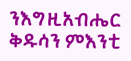ንእግዚአብሔር ቅዱሳን ምእንቲ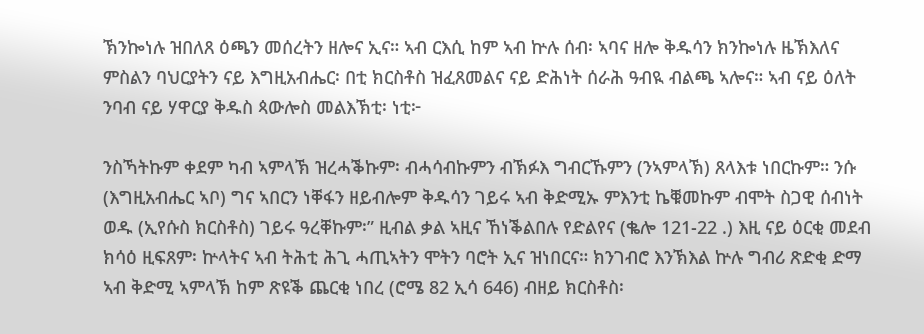ኽንኰነሉ ዝበለጸ ዕጫን መሰረትን ዘሎና ኢና። ኣብ ርእሲ ከም ኣብ ኵሉ ሰብ፡ ኣባና ዘሎ ቅዱሳን ክንኰነሉ ዜኽእለና ምስልን ባህርያትን ናይ እግዚአብሔር፡ በቲ ክርስቶስ ዝፈጸመልና ናይ ድሕነት ሰራሕ ዓብዪ ብልጫ ኣሎና። ኣብ ናይ ዕለት ንባብ ናይ ሃዋርያ ቅዱስ ጳውሎስ መልእኽቲ፡ ነቲ፦

ንስኻትኩም ቀደም ካብ ኣምላኽ ዝረሓቕኩም፡ ብሓሳብኩምን ብኽፉእ ግብርኹምን (ንኣምላኽ) ጸላእቱ ነበርኩም። ንሱ (እግዚአብሔር ኣቦ) ግና ኣበርን ነቐፋን ዘይብሎም ቅዱሳን ገይሩ ኣብ ቅድሚኡ ምእንቲ ኬቑመኩም ብሞት ስጋዊ ሰብነት ወዱ (ኢየሱስ ክርስቶስ) ገይሩ ዓረቐኩም፡” ዚብል ቃል ኣዚና ኸነቕልበሉ የድልየና (ቈሎ 121-22 .) እዚ ናይ ዕርቂ መደብ ክሳዕ ዚፍጸም፡ ኵላትና ኣብ ትሕቲ ሕጊ ሓጢኣትን ሞትን ባሮት ኢና ዝነበርና። ክንገብሮ እንኽእል ኵሉ ግብሪ ጽድቂ ድማ ኣብ ቅድሚ ኣምላኽ ከም ጽዩቕ ጨርቂ ነበረ (ሮሜ 82 ኢሳ 646) ብዘይ ክርስቶስ፡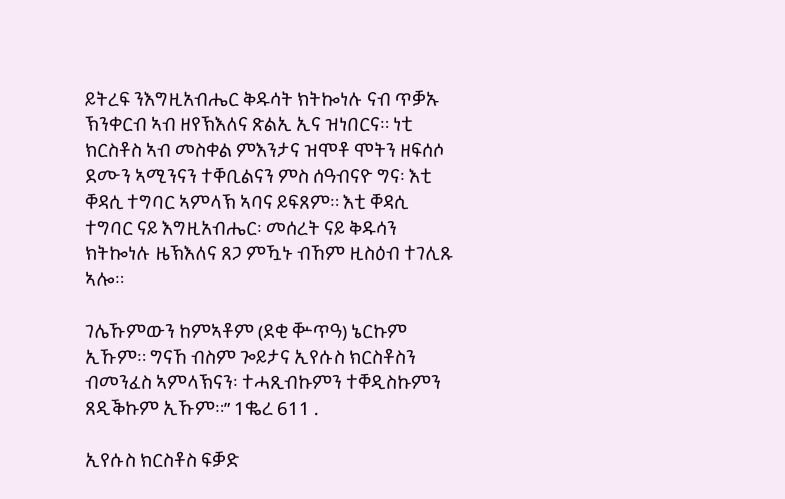ይትረፍ ንእግዚአብሔር ቅዱሳት ክትኰነሉ ናብ ጥቓኡ ኽንቀርብ ኣብ ዘየኽእለና ጽልኢ ኢና ዝነበርና። ነቲ ክርስቶስ ኣብ መስቀል ምእንታና ዝሞቶ ሞትን ዘፍሰሶ ደሙን ኣሚንናን ተቐቢልናን ምስ ሰዓብናዮ ግና፡ እቲ ቐዳሲ ተግባር ኣምላኽ ኣባና ይፍጸም። እቲ ቐዳሲ ተግባር ናይ እግዚአብሔር፡ መሰረት ናይ ቅዱሳን ክትኰነሉ ዜኽእለና ጸጋ ምዃኑ ብኸም ዚስዕብ ተገሊጹ ኣሎ።

ገሌኹምውን ከምኣቶም (ደቂ ቝጥዓ) ኔርኩም ኢኹም። ግናኸ ብስም ጐይታና ኢየሱስ ክርስቶስን ብመንፈስ ኣምላኽናን፡ ተሓጺብኩምን ተቐዲስኩምን ጸዲቕኩም ኢኹም።” 1ቈረ 611 .

ኢየሱስ ክርስቶስ ፍቓድ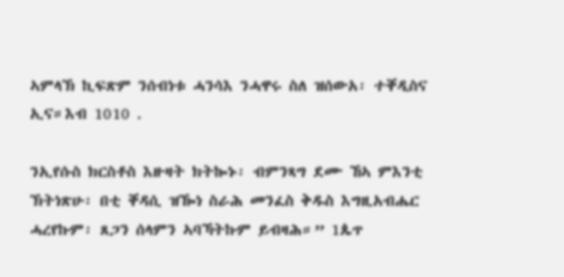ኣምላኽ ኪፍጽም ንሰብነቱ ሓንሳእ ንሓዋሩ ስለ ዝሰውአ፡ ተቐዲስና ኢና።እብ 1010 .

ንኢየሱስ ክርስቶስ እዙዛት ክትኰኑ፡ ብምንጻግ ደሙ ኸኣ ምእንቲ ኽትነጽሁ፡ በቲ ቐዳሲ ዝዀነ ስራሕ መንፈስ ቅዱስ እግዚአብሔር ሓረየኩም፡ ጸጋን ሰላምን ኣባኻትኩም ይብዛሕ።” 1ጴጥ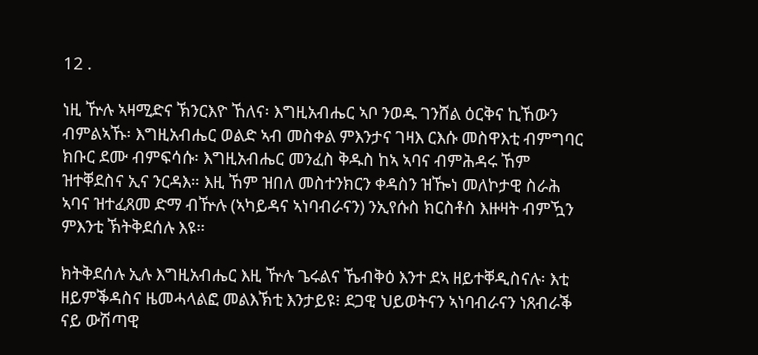12 .

ነዚ ዅሉ ኣዛሚድና ኽንርእዮ ኸለና፡ እግዚአብሔር ኣቦ ንወዱ ገንሸል ዕርቅና ኪኸውን ብምልኣኹ፡ እግዚአብሔር ወልድ ኣብ መስቀል ምእንታና ገዛእ ርእሱ መስዋእቲ ብምግባር ክቡር ደሙ ብምፍሳሱ፡ እግዚአብሔር መንፈስ ቅዱስ ከኣ ኣባና ብምሕዳሩ ኸም ዝተቐደስና ኢና ንርዳእ። እዚ ኸም ዝበለ መስተንክርን ቀዳስን ዝዀነ መለኮታዊ ስራሕ ኣባና ዝተፈጸመ ድማ ብዅሉ (ኣካይዳና ኣነባብራናን) ንኢየሱስ ክርስቶስ እዙዛት ብምዃን ምእንቲ ኽትቅደሰሉ እዩ።

ክትቅደሰሉ ኢሉ እግዚአብሔር እዚ ዅሉ ጌሩልና ኼብቅዕ እንተ ደኣ ዘይተቐዲስናሉ፡ እቲ ዘይምቕዳስና ዜመሓላልፎ መልእኽቲ እንታይዩ፧ ደጋዊ ህይወትናን ኣነባብራናን ነጸብራቕ ናይ ውሽጣዊ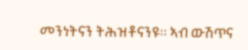መንነትናን ትሕዝቶናንዩ። ኣብ ውሽጥና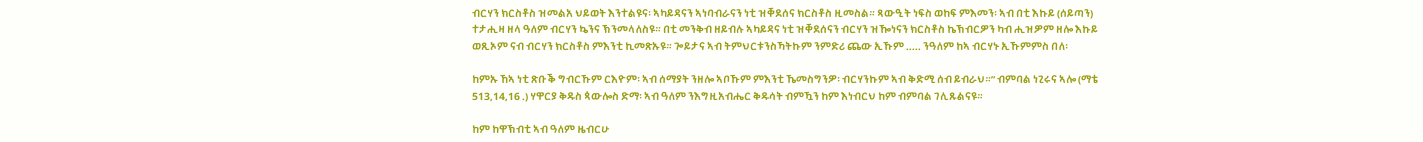ብርሃን ክርስቶስ ዝመልአ ህይወት እንተልዩና፡ ኣካይዳናን ኣነባብራናን ነቲ ዝቐደሰና ክርስቶስ ዚመስል። ጻውዒት ነፍስ ወከፍ ምእመን፡ ኣብ በቲ እኩይ (ሰይጣን) ተታሒዛ ዘላ ዓለም ብርሃን ኴንና ኽንመላለስዩ። በቲ መንቅብ ዘይብሉ ኣካይዳና ነቲ ዝቐደሰናን ብርሃን ዝዀነናን ክርስቶስ ኬኽብርዎን ካብ ሒዝዎም ዘሎ እኩይ ወጺኦም ናብ ብርሃን ክርስቶስ ምእንቲ ኪመጽኡዩ። ጐይታና ኣብ ትምህርቱንስኻትኩም ንምድሪ ጨው ኢኹም ..... ንዓለም ከኣ ብርሃኑ ኢኹምምስ በለ፡

ከምኡ ኸኣ ነቲ ጽቡቕ ግብርኹም ርእዮም፡ ኣብ ሰማያት ንዘሎ ኣቦኹም ምእንቲ ኼመስግንዎ፡ ብርሃንኩም ኣብ ቅድሚ ሰብ ይብራህ።” ብምባል ነጊሩና ኣሎ (ማቴ 513,14,16 .) ሃዋርያ ቅዱስ ጳውሎስ ድማ፡ ኣብ ዓለም ንእግዚአብሔር ቅዱሳት ብምዃን ከም እነብርህ ከም ብምባል ገሊጹልናዩ።

ከም ከዋኽብቲ ኣብ ዓለም ዜብርሁ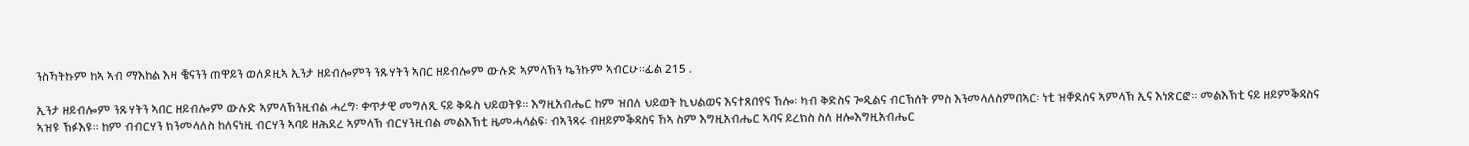ንስኻትኩም ከኣ ኣብ ማእከል እዛ ቔናንን ጠዋይን ወለዶዚኣ ኢንታ ዘይብሎምን ንጹሃትን ኣበር ዘይብሎም ውሉድ ኣምላኽን ኴንኩም ኣብርሁ።ፊል 215 .

ኢንታ ዘይብሎም ንጹሃትን ኣበር ዘይብሎም ውሉድ ኣምላኽንዚብል ሓረግ፡ ቀጥታዊ መግለጺ ናይ ቅዱስ ህይወትዩ። እግዚአብሔር ከም ዝበለ ህይወት ኪህልወና እናተጸበየና ኸሎ፡ ካብ ቅድስና ጐዲልና ብርኽሰት ምስ እንመላለስምበኣር፡ ነቲ ዝቐደሰና ኣምላኽ ኢና እነጽርፎ። መልእኽቲ ናይ ዘይምቕዳስና ኣዝዩ ኽፉእዩ። ከም ብብርሃን ክንመላለስ ከለናነዚ ብርሃን ኣባይ ዘሕደረ ኣምላኽ ብርሃንዚብል መልእኽቲ ዜመሓላልፍ፡ ብኣንጻሩ ብዘይምቕዳስና ኸኣ ስም እግዚአብሔር ኣባና ይረክስ ስለ ዘሎእግዚአብሔር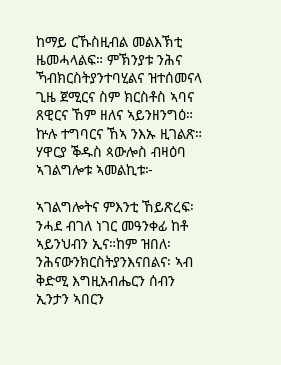ከማይ ርኹስዚብል መልእኽቲ ዜመሓላልፍ። ምኽንያቱ ንሕና ኻብክርስትያንተባሂልና ዝተሰመናላ ጊዜ ጀሚርና ስም ክርስቶስ ኣባና ጸዊርና ኸም ዘለና ኣይንዘንግዕ። ኵሉ ተግባርና ኸኣ ንእኡ ዚገልጽ። ሃዋርያ ቕዱስ ጳውሎስ ብዛዕባ ኣገልግሎቱ ኣመልኪቱ፦

ኣገልግሎትና ምእንቲ ኸይጽረፍ፡ ንሓደ ብገለ ነገር መዓንቀፊ ከቶ ኣይንህብን ኢና።ከም ዝበለ፡ ንሕናውንክርስትያንእናበልና፡ ኣብ ቅድሚ እግዚአብሔርን ሰብን ኢንታን ኣበርን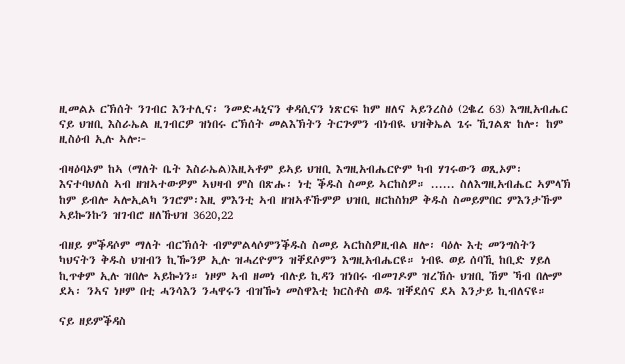ዚመልኦ ርኽሰት ንገብር እንተሊና፡ ንመድሓኒናን ቀዳሲናን ነጽርፍ ከም ዘለና ኣይንረስዕ (2ቈረ 63) እግዚአብሔር ናይ ህዝቢ እስራኤል ዚገብርዎ ዝነበሩ ርኽሰት መልእኽትን ትርጕምን ብነብዪ ህዝቅኤል ጌሩ ኺገልጽ ከሎ፡ ከም ዚስዕብ ኢሉ ኣሎ፦

ብዛዕባኦም ከኣ (ማለት ቤት እስራኤል)እዚኣቶም ይኣይ ህዝቢ እግዚአብሔርዮም ካብ ሃገሩውን ወጺኦም፡ እናተባህለስ ኣብ ዘዝኣተውዎም ኣህዛብ ምስ በጽሑ፡ ነቲ ቕዱስ ስመይ ኣርከስዎ። ...... ስለእግዚአብሔር ኣምላኽ ከም ይብሎ ኣሎኢልካ ንገሮም፡እዚ ምእንቲ ኣብ ዘዝኣቶኹምዎ ህዝቢ ዘርከስክዎ ቅዱስ ስመይምበር ምእንታኹም ኣይኰንኩን ዝገብሮ ዘለኹህዝ 3620,22

ብዘይ ምቕዳሶም ማለት ብርኽሰት ብምምልላሶምንቕዱስ ስመይ ኣርከስዎዚብል ዘሎ፡ ባዕሉ እቲ መንግስትን ካህናትን ቅዱስ ህዝብን ኪዀንዎ ኢሉ ዝሓረዮምን ዝቐደሶምን እግዚአብሔርዩ። ነብዪ ወይ ሰባኺ ከቢድ ሃይለ ኪጥቀም ኢሉ ዝበሎ ኣይኰነን። ነዞም ኣብ ዘመነ ብሉይ ኪዳን ዝነበሩ ብመገዶም ዝረኸሱ ህዝቢ ኸም ኻብ በሎም ደኣ፡ ንኣና ነዞም በቲ ሓንሳእን ንሓዋሩን ብዝዀነ መስዋእቲ ክርስቶስ ወዱ ዝቐደሰና ደኣ እንታይ ኪብለናዩ።

ናይ ዘይምቕዳስ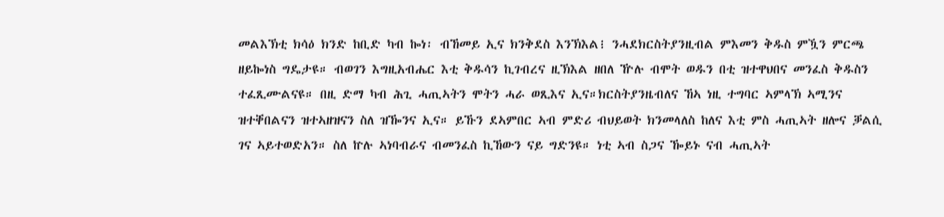መልእኽቲ ክሳዕ ክንድ ከቢድ ካብ ኰነ፡ ብኸመይ ኢና ክንቅደስ እንኽእል፧ ንሓደክርስትያንዚብል ምእመን ቅዱስ ምዃን ምርጫ ዘይኰነስ ግዴታዩ። ብወገን እግዚአብሔር እቲ ቅዱሳን ኪገብረና ዚኽእል ዘበለ ዅሉ ብሞት ወዱን በቲ ዝተዋህበና መንፈስ ቅዱስን ተፈጺሙልናዩ። በዚ ድማ ካብ ሕጊ ሓጢኣትን ሞትን ሓራ ወጺእና ኢና።ክርስትያንዜብለና ኸኣ ነዚ ተግባር ኣምላኽ ኣሚንና ዝተቐበልናን ዝተኣዘዝናን ስለ ዝዀንና ኢና። ይኹን ደኣምበር ኣብ ምድሪ ብህይወት ክንመላለስ ከለና እቲ ምስ ሓጢኣት ዘሎና ቓልሲ ገና ኣይተወድአን። ስለ ኵሉ ኣነባብራና ብመንፈስ ኪኸውን ናይ ግድንዩ። ነቲ ኣብ ስጋና ዀይኑ ናብ ሓጢኣት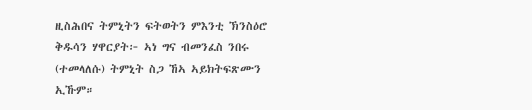ዚስሕበና ትምኒትን ፍትወትን ምእንቲ ኽንስዕሮ ቅዱሳን ሃዋርያት፦ ኣነ ግና ብመንፈስ ንበሩ (ተመላለሱ) ትምኒት ስጋ ኸኣ ኣይክትፍጽሙን ኢኹም።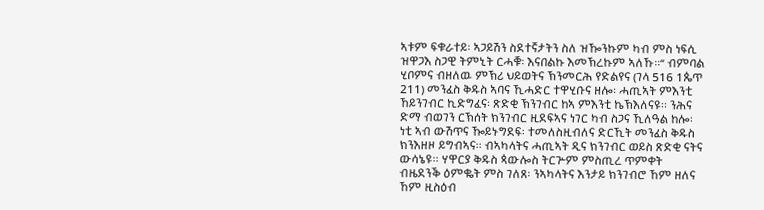ኣቱም ፍቁራተይ፡ ኣጋይሽን ስደተኛታትን ስለ ዝዀንኩም ካብ ምስ ነፍሲ ዝዋጋእ ስጋዊ ትምኒት ርሓቑ፡ እናበልኩ እመኽረኩም ኣለኹ።” ብምባል ሂቦምና ብዘለዉ ምኽሪ ህይወትና ኽንመርሕ የድልየና (ገላ 516 1ጴጥ 211) መንፈስ ቅዱስ ኣባና ኺሓድር ተዋሂቡና ዘሎ፡ ሓጢኣት ምእንቲ ኸይንገብር ኪድግፈና፡ ጽድቂ ኽንገብር ከኣ ምእንቲ ኬኽእለናዩ። ንሕና ድማ ብወገን ርኽሰት ክንገብር ዚደፍኣና ነገር ካብ ስጋና ኺለዓል ከሎ፡ ነቲ ኣብ ውሽጥና ዀይኑግደፍ፡ ተመለስዚብለና ድርኺት መንፈስ ቅዱስ ክንእዘዞ ይግብኣና። ብኣካላትና ሓጢኣት ዲና ክንገብር ወይስ ጽድቂ ናትና ውሳኔዩ። ሃዋርያ ቅዱስ ጳውሎስ ትርጕም ምስጢረ ጥምቀት ብዜደንቕ ዕምቈት ምስ ገለጸ፡ ንኣካላትና እንታይ ክንገብሮ ኸም ዘለና ኸም ዚስዕብ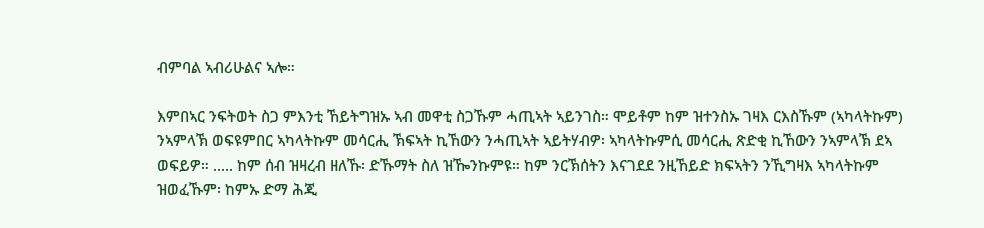ብምባል ኣብሪሁልና ኣሎ።

እምበኣር ንፍትወት ስጋ ምእንቲ ኸይትግዝኡ ኣብ መዋቲ ስጋኹም ሓጢኣት ኣይንገስ። ሞይቶም ከም ዝተንስኡ ገዛእ ርእስኹም (ኣካላትኩም) ንኣምላኽ ወፍዩምበር ኣካላትኩም መሳርሒ ኽፍኣት ኪኸውን ንሓጢኣት ኣይትሃብዎ፡ ኣካላትኩምሲ መሳርሒ ጽድቂ ኪኸውን ንኣምላኽ ደኣ ወፍይዎ። ..... ከም ሰብ ዝዛረብ ዘለኹ፡ ድኹማት ስለ ዝዀንኩምዩ። ከም ንርኽሰትን እናገደደ ንዚኸይድ ክፍኣትን ንኺግዛእ ኣካላትኩም ዝወፈኹም፡ ከምኡ ድማ ሕጂ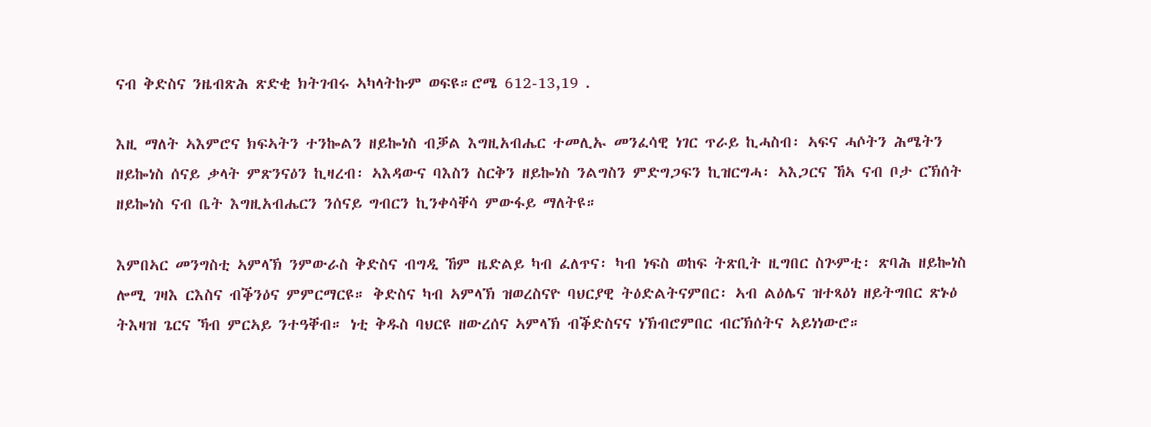ናብ ቅድስና ንዜብጽሕ ጽድቂ ክትገብሩ ኣካላትኩም ወፍዩ።ሮሜ 612-13,19 .

እዚ ማለት ኣእምሮና ክፍኣትን ተንኰልን ዘይኰነስ ብቓል እግዚአብሔር ተመሊኡ መንፈሳዊ ነገር ጥራይ ኪሓስብ፡ ኣፍና ሓሶትን ሕሜትን ዘይኰነስ ሰናይ ቃላት ምጽንናዕን ኪዛረብ፡ ኣእዳውና ባእስን ስርቅን ዘይኰነስ ንልግስን ምድግጋፍን ኪዝርግሓ፡ ኣእጋርና ኸኣ ናብ ቦታ ርኽሰት ዘይኰነስ ናብ ቤት እግዚአብሔርን ንሰናይ ግብርን ኪንቀሳቐሳ ምውፋይ ማለትዩ።

እምበኣር መንግስቲ ኣምላኽ ንምውራስ ቅድስና ብግዲ ኸም ዜድልይ ካብ ፈለጥና፡ ካብ ነፍስ ወከፍ ትጽቢት ዚግበር ስጕምቲ፡ ጽባሕ ዘይኰነስ ሎሚ ገዛእ ርእስና ብቕንዕና ምምርማርዩ። ቅድስና ካብ ኣምላኽ ዝወረስናዮ ባህርያዊ ትዕድልትናምበር፡ ኣብ ልዕሌና ዝተጻዕነ ዘይትግበር ጽኑዕ ትእዛዝ ጌርና ኻብ ምርኣይ ንተዓቐብ። ነቲ ቅዱስ ባህርዩ ዘውረሰና ኣምላኽ ብቕድስናና ነኽብሮምበር ብርኽሰትና ኣይነነውሮ።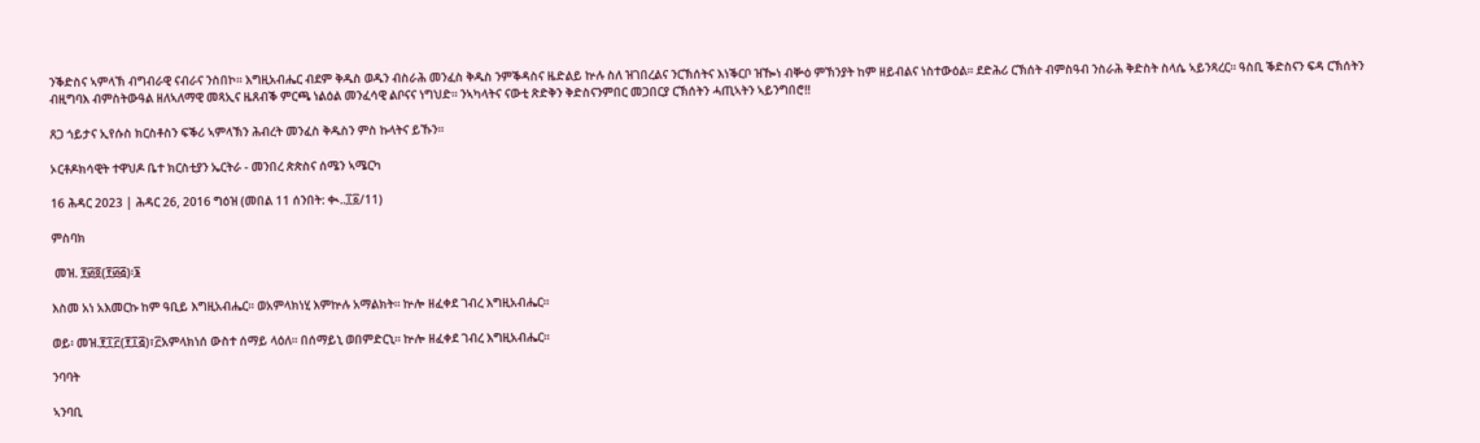ንቕድስና ኣምላኽ ብግብራዊ ናብራና ንስበኮ። እግዚአብሔር ብደም ቅዱስ ወዱን ብስራሕ መንፈስ ቅዱስ ንምቕዳስና ዜድልይ ኵሉ ስለ ዝገበረልና ንርኽሰትና እነቕርቦ ዝዀነ ብቝዕ ምኽንያት ከም ዘይብልና ነስተውዕል። ደድሕሪ ርኽሰት ብምስዓብ ንስራሕ ቅድስት ስላሴ ኣይንጻረር። ዓስቢ ቕድስናን ፍዳ ርኽሰትን ብዚግባእ ብምስትውዓል ዘለኣለማዊ መጻኢና ዜጸብቕ ምርጫ ነልዕል መንፈሳዊ ልቦናና ነግህድ። ንኣካላትና ናውቲ ጽድቅን ቅድስናንምበር መጋበርያ ርኽሰትን ሓጢኣትን ኣይንግበሮ!!

ጸጋ ጎይታና ኢየሱስ ክርስቶስን ፍቕሪ ኣምላኽን ሕብረት መንፈስ ቅዱስን ምስ ኩላትና ይኹን።

ኦርቶዶክሳዊት ተዋህዶ ቤተ ክርስቲያን ኤርትራ - መንበረ ጵጵስና ሰሜን ኣሜርካ

16 ሕዳር 2023 | ሕዳር 26, 2016 ግዕዝ (መበል 11 ሰንበት: ቊ..፲፩/11)

ምስባክ

 መዝ. ፻፴፬(፻፴፭)፡፮

እስመ አነ አእመርኩ ከም ዓቢይ እግዚአብሔር። ወአምላክነሂ እምኵሉ አማልክት። ኵሎ ዘፈቀደ ገብረ እግዚአብሔር።

ወይ፡ መዝ.፻፲፫(፻፲፭)፣፫አምላክነሰ ውስተ ሰማይ ላዕለ። በሰማይኒ ወበምድርኒ። ኵሎ ዘፈቀደ ገብረ እግዚአብሔር።

ንባባት

ኣንባቢ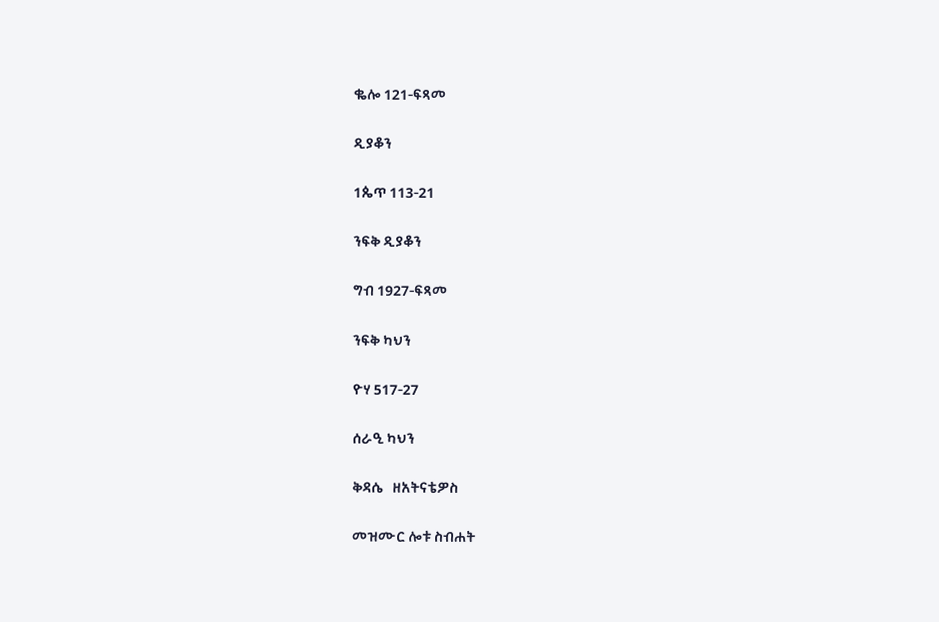ቈሎ 121-ፍጻመ

ዲያቆን

1ጴጥ 113-21

ንፍቅ ዲያቆን

ግብ 1927-ፍጻመ

ንፍቅ ካህን

ዮሃ 517-27

ሰራዒ ካህን

ቅዳሴ   ዘአትናቴዎስ

መዝሙር ሎቱ ስብሐት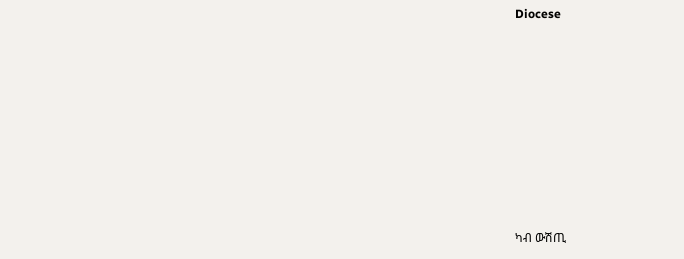Diocese










ካብ ውሽጢ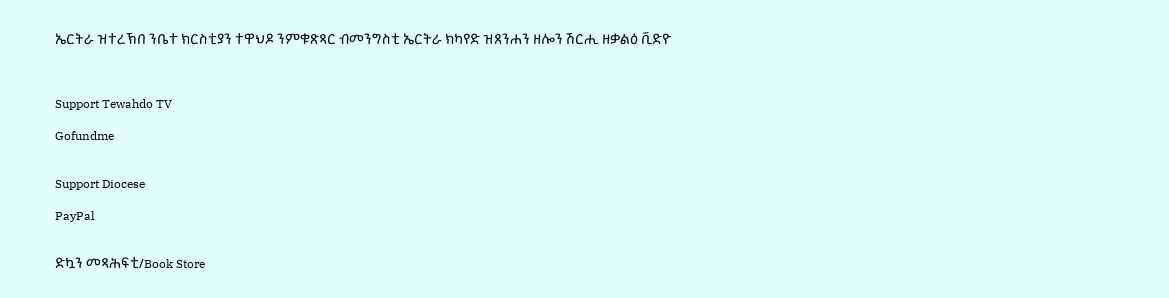ኤርትራ ዝተረኽበ ንቤተ ክርስቲያን ተዋህዶ ንምቁጽጻር ብመንግስቲ ኤርትራ ክካየድ ዝጸንሐን ዘሎን ሽርሒ ዘቃልዕ ቪድዮ



Support Tewahdo TV

Gofundme


Support Diocese

PayPal


ድኳን መጻሕፍቲ/Book Store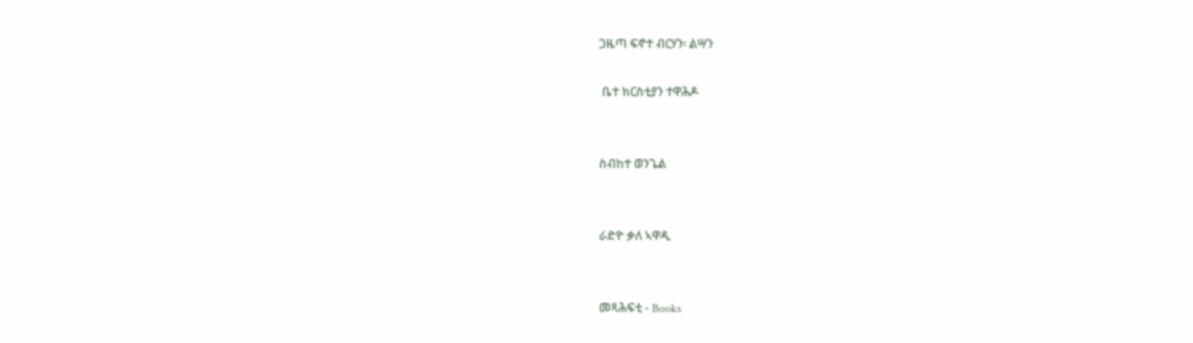ጋዜጣ ፍኖተ ብርሃን፡ ልሣን

 ቤተ ክርስቲያን ተዋሕዶ


ስብከተ ወንጌል


ራድዮ ቃለ ኣዋዲ


መጻሕፍቲ - Books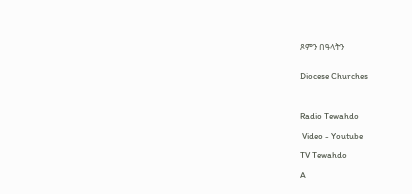ጾምን በዓላትን


Diocese Churches



Radio Tewahdo

 Video - Youtube

TV Tewahdo

A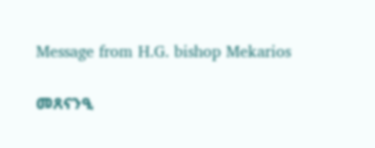Message from H.G. bishop Mekarios

መጸናንዒ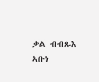ቃል ብብጹእ ኣቡነ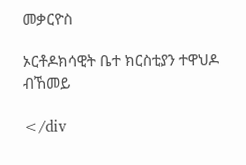መቃርዮስ

ኦርቶዶክሳዊት ቤተ ክርስቲያን ተዋህዶ ብኸመይ

</div